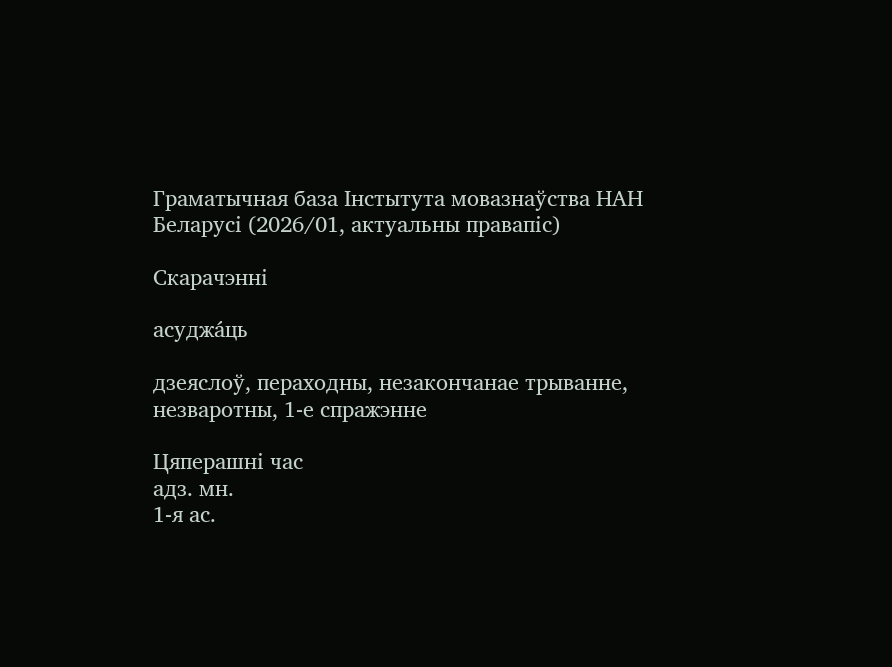Граматычная база Інстытута мовазнаўства НАН Беларусі (2026/01, актуальны правапіс)

Скарачэнні

асуджа́ць

дзеяслоў, пераходны, незакончанае трыванне, незваротны, 1-е спражэнне

Цяперашні час
адз. мн.
1-я ас.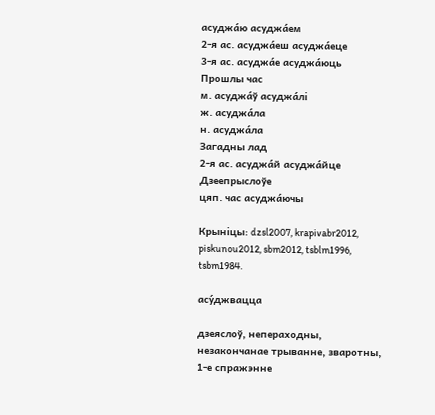асуджа́ю асуджа́ем
2-я ас. асуджа́еш асуджа́еце
3-я ас. асуджа́е асуджа́юць
Прошлы час
м. асуджа́ў асуджа́лі
ж. асуджа́ла
н. асуджа́ла
Загадны лад
2-я ас. асуджа́й асуджа́йце
Дзеепрыслоўе
цяп. час асуджа́ючы

Крыніцы: dzsl2007, krapivabr2012, piskunou2012, sbm2012, tsblm1996, tsbm1984.

асу́джвацца

дзеяслоў, непераходны, незакончанае трыванне, зваротны, 1-е спражэнне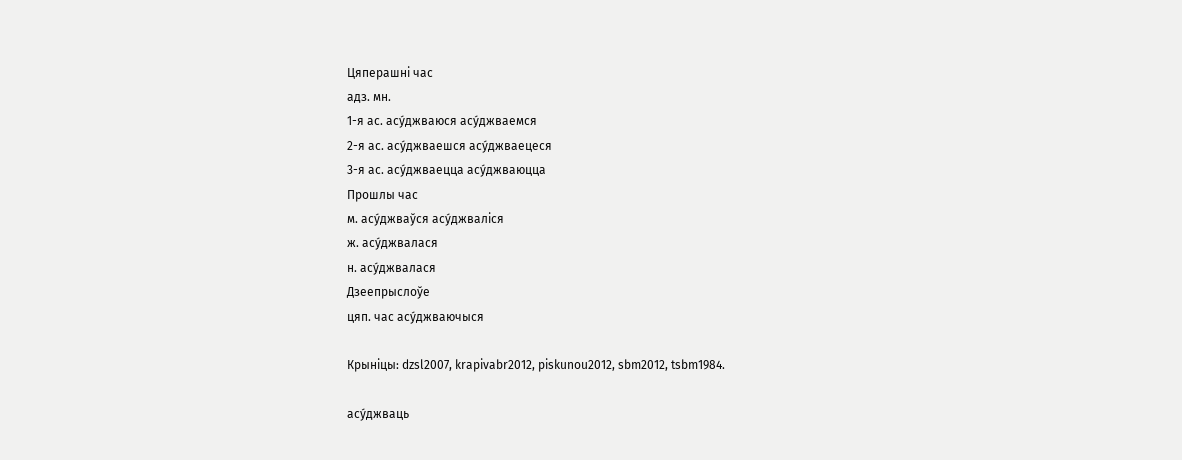Цяперашні час
адз. мн.
1-я ас. асу́джваюся асу́джваемся
2-я ас. асу́джваешся асу́джваецеся
3-я ас. асу́джваецца асу́джваюцца
Прошлы час
м. асу́джваўся асу́джваліся
ж. асу́джвалася
н. асу́джвалася
Дзеепрыслоўе
цяп. час асу́джваючыся

Крыніцы: dzsl2007, krapivabr2012, piskunou2012, sbm2012, tsbm1984.

асу́джваць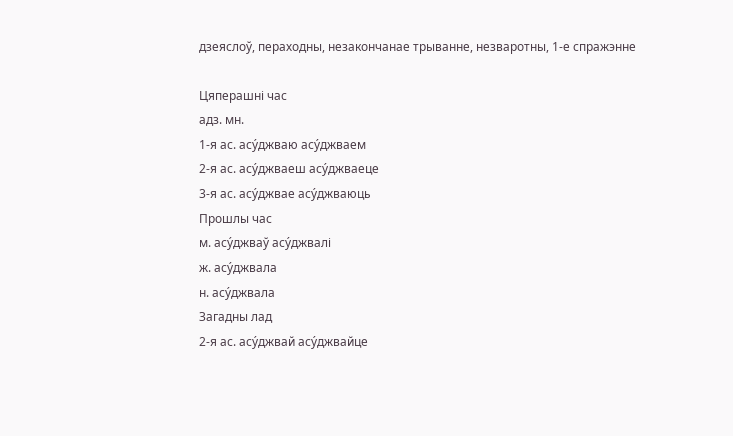дзеяслоў, пераходны, незакончанае трыванне, незваротны, 1-е спражэнне

Цяперашні час
адз. мн.
1-я ас. асу́джваю асу́джваем
2-я ас. асу́джваеш асу́джваеце
3-я ас. асу́джвае асу́джваюць
Прошлы час
м. асу́джваў асу́джвалі
ж. асу́джвала
н. асу́джвала
Загадны лад
2-я ас. асу́джвай асу́джвайце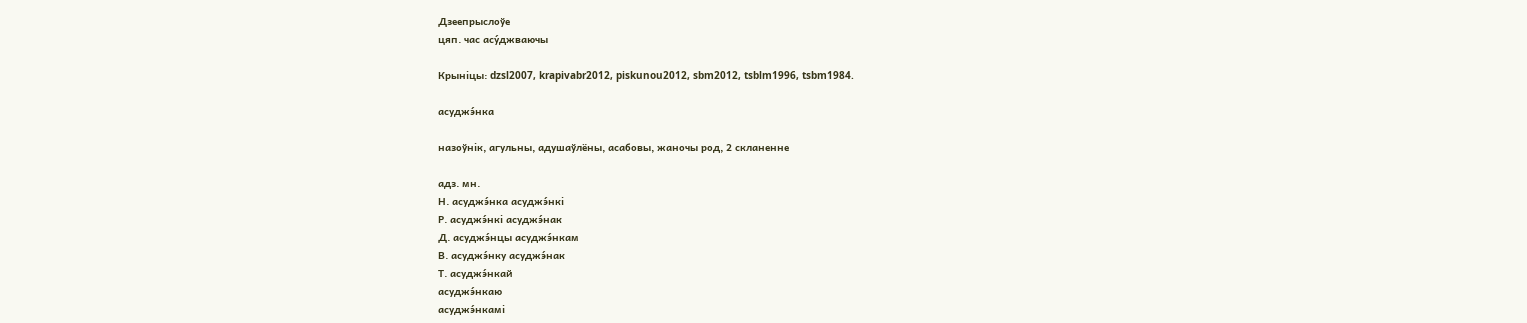Дзеепрыслоўе
цяп. час асу́джваючы

Крыніцы: dzsl2007, krapivabr2012, piskunou2012, sbm2012, tsblm1996, tsbm1984.

асуджэ́нка

назоўнік, агульны, адушаўлёны, асабовы, жаночы род, 2 скланенне

адз. мн.
Н. асуджэ́нка асуджэ́нкі
Р. асуджэ́нкі асуджэ́нак
Д. асуджэ́нцы асуджэ́нкам
В. асуджэ́нку асуджэ́нак
Т. асуджэ́нкай
асуджэ́нкаю
асуджэ́нкамі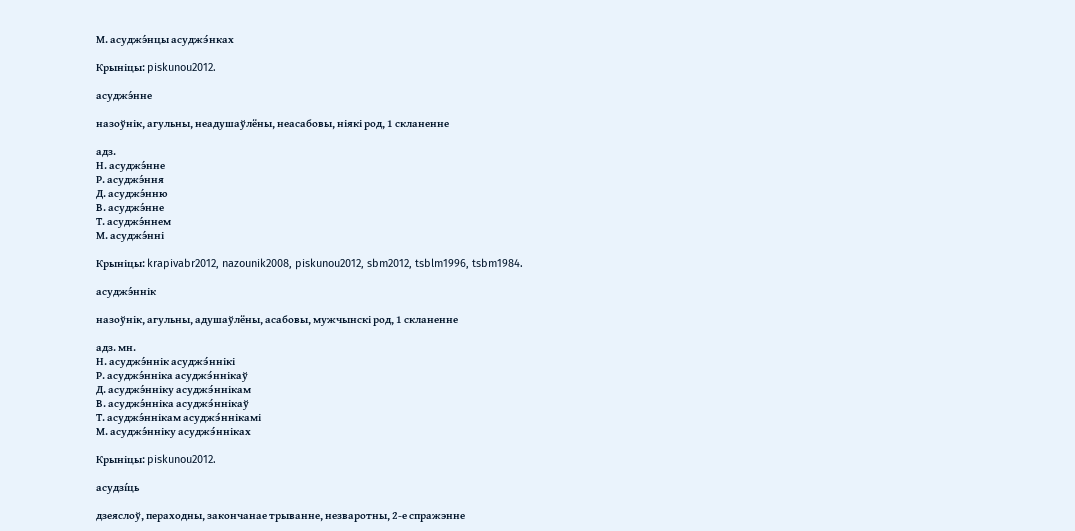М. асуджэ́нцы асуджэ́нках

Крыніцы: piskunou2012.

асуджэ́нне

назоўнік, агульны, неадушаўлёны, неасабовы, ніякі род, 1 скланенне

адз.
Н. асуджэ́нне
Р. асуджэ́ння
Д. асуджэ́нню
В. асуджэ́нне
Т. асуджэ́ннем
М. асуджэ́нні

Крыніцы: krapivabr2012, nazounik2008, piskunou2012, sbm2012, tsblm1996, tsbm1984.

асуджэ́ннік

назоўнік, агульны, адушаўлёны, асабовы, мужчынскі род, 1 скланенне

адз. мн.
Н. асуджэ́ннік асуджэ́ннікі
Р. асуджэ́нніка асуджэ́ннікаў
Д. асуджэ́нніку асуджэ́ннікам
В. асуджэ́нніка асуджэ́ннікаў
Т. асуджэ́ннікам асуджэ́ннікамі
М. асуджэ́нніку асуджэ́нніках

Крыніцы: piskunou2012.

асудзі́ць

дзеяслоў, пераходны, закончанае трыванне, незваротны, 2-е спражэнне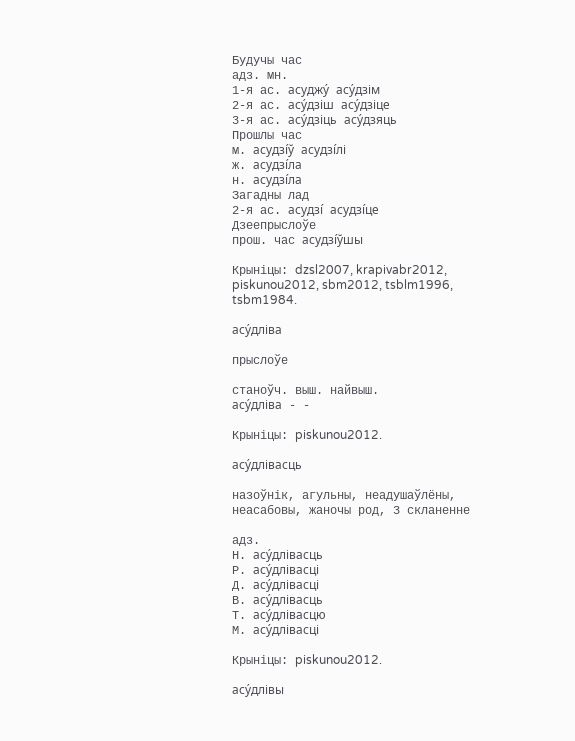Будучы час
адз. мн.
1-я ас. асуджу́ асу́дзім
2-я ас. асу́дзіш асу́дзіце
3-я ас. асу́дзіць асу́дзяць
Прошлы час
м. асудзі́ў асудзі́лі
ж. асудзі́ла
н. асудзі́ла
Загадны лад
2-я ас. асудзі́ асудзі́це
Дзеепрыслоўе
прош. час асудзі́ўшы

Крыніцы: dzsl2007, krapivabr2012, piskunou2012, sbm2012, tsblm1996, tsbm1984.

асу́дліва

прыслоўе

станоўч. выш. найвыш.
асу́дліва - -

Крыніцы: piskunou2012.

асу́длівасць

назоўнік, агульны, неадушаўлёны, неасабовы, жаночы род, 3 скланенне

адз.
Н. асу́длівасць
Р. асу́длівасці
Д. асу́длівасці
В. асу́длівасць
Т. асу́длівасцю
М. асу́длівасці

Крыніцы: piskunou2012.

асу́длівы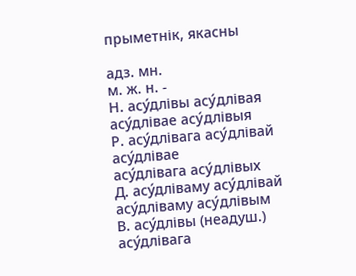прыметнік, якасны

адз. мн.
м. ж. н. -
Н. асу́длівы асу́длівая асу́длівае асу́длівыя
Р. асу́длівага асу́длівай
асу́длівае
асу́длівага асу́длівых
Д. асу́дліваму асу́длівай асу́дліваму асу́длівым
В. асу́длівы (неадуш.)
асу́длівага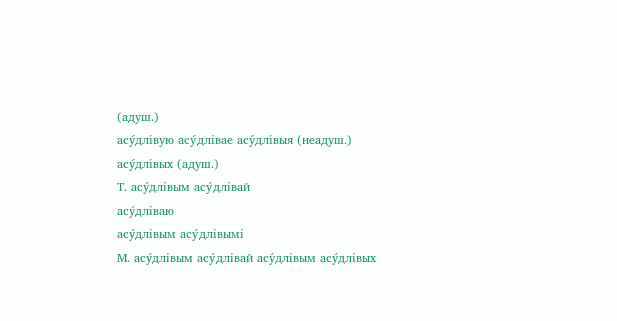(адуш.)
асу́длівую асу́длівае асу́длівыя (неадуш.)
асу́длівых (адуш.)
Т. асу́длівым асу́длівай
асу́дліваю
асу́длівым асу́длівымі
М. асу́длівым асу́длівай асу́длівым асу́длівых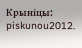Крыніцы: piskunou2012.